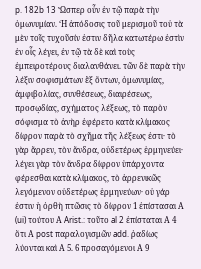p. 182b 13 Ὥσπερ οὖν ἐν τῷ παρὰ τὴν ὁμωνυμίαν. ‘Η ἀπόδοσις τοῦ μερισμοῦ τοὐ τὰ μὲν τοῖς τυχοῦσίν ἐστιν δῆλα κατωτέρω ἐστὶν ἐν οἷς λέγει, ἐν τῷ τὰ δὲ καὶ τοὺς ἐμπειροτέρους διαλανθάνει. τῶν δὲ παρὰ τὴν λέξιν σοφισμάτων ἓξ ὄντων, ὁμωνυμίας, ἀμφιβολίας, συνθέσεως, διαιρέσεως, προσῳδίας, σχήματος λέξεως, τὸ παρὸν σόφισμα τὸ ἀνὴρ ἐφέρετο κατὰ κλίμακος δίφρον παρὰ τὸ σχῆμα τῆς λέξεως ἐστι· τὸ γὰρ ἄρρεν, τὸν ἄνδρα, οὐδετέρως ἑρμηνεύει· λέγει γὰρ τὸν ἄνδρα δίφρον ὑπάρχοντα φέρεσθαι κατὰ κλίμακος, τὸ ἀρρενικῶς λεγόμενον οὐδετέρως ἑρμηνεύων· οὐ γάρ ἐστιν ἡ ὀρθὴ πτῶσις τὸ δίφρον 1 ἐπίστασαι Α (ui) τούτου Α Arist.: τοῦτο al 2 ἐπίσταται Α 4 ὅτι Α post παραλογισμῶν add. ῥαδίως λύονται καὶ Α 5. 6 προσαγόμενοι Α 9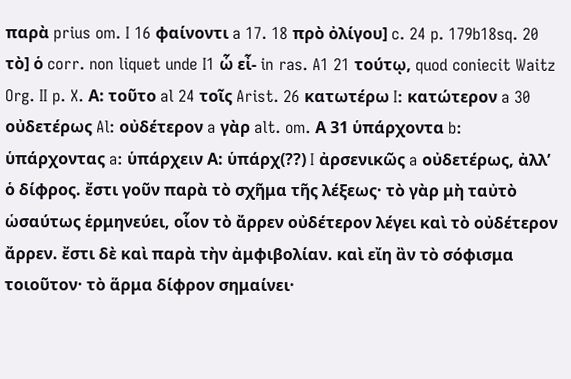παρὰ prius om. I 16 φαίνοντι a 17. 18 πρὸ ὀλίγου] c. 24 p. 179b18sq. 20 τὸ] ὁ corr. non liquet unde I1 ὧ εἶ- in ras. A1 21 τούτῳ, quod coniecit Waitz Org. II p. X. Α: τοῦτο al 24 τοῖς Arist. 26 κατωτέρω I: κατώτερον a 30 οὐδετέρως Al: οὐδέτερον a γὰρ alt. om. Α 31 ὑπάρχοντα b: ὑπάρχοντας a: ὑπάρχειν Α: ὑπάρχ(??) I ἀρσενικῶς a οὐδετέρως, ἀλλ’ ὁ δίφρος. ἔστι γοῦν παρὰ τὸ σχῆμα τῆς λέξεως· τὸ γὰρ μὴ ταὐτὸ ὡσαύτως ἑρμηνεύει, οἷον τὸ ἄρρεν οὐδέτερον λέγει καὶ τὸ οὐδέτερον ἄρρεν. ἔστι δὲ καὶ παρὰ τὴν ἀμφιβολίαν. καὶ εἴη ἂν τὸ σόφισμα τοιοῦτον· τὸ ἅρμα δίφρον σημαίνει·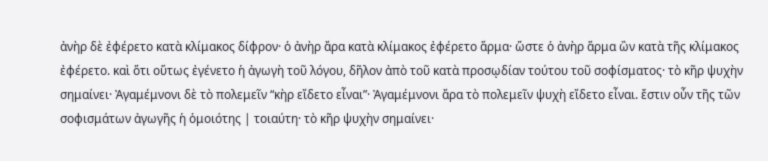ἀνὴρ δὲ ἐφέρετο κατὰ κλίμακος δίφρον· ὁ ἀνὴρ ἄρα κατὰ κλίμακος ἐφέρετο ἅρμα· ὥστε ὁ ἀνὴρ ἅρμα ὢν κατὰ τῆς κλίμακος ἐφέρετο. καὶ ὅτι οὕτως ἐγένετο ἡ ἀγωγὴ τοῦ λόγου, δῆλον ἀπὸ τοῦ κατὰ προσῳδίαν τούτου τοῦ σοφίσματος· τὸ κῆρ ψυχὴν σημαίνει· Ἀγαμέμνονι δὲ τὸ πολεμεῖν “κὴρ εἴδετο εἶναι”· Ἀγαμέμνονι ἄρα τὸ πολεμεῖν ψυχὴ εἴδετο εἶναι. ἔστιν οὖν τῆς τῶν σοφισμάτων ἀγωγῆς ἡ ὁμοιότης | τοιαύτη· τὸ κῆρ ψυχὴν σημαίνει·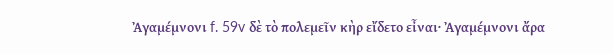Ἀγαμέμνονι f. 59v δὲ τὸ πολεμεῖν κὴρ εἴδετο εἶναι· Ἀγαμέμνονι ἄρα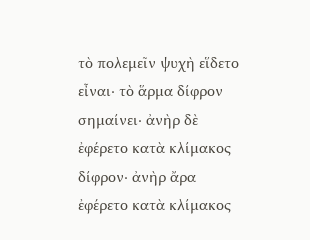τὸ πολεμεῖν ψυχὴ εἵδετο εἶναι· τὸ ἅρμα δίφρον σημαίνει· ἀνὴρ δὲ ἐφέρετο κατὰ κλίμακος δίφρον· ἀνὴρ ἄρα ἐφέρετο κατὰ κλίμακος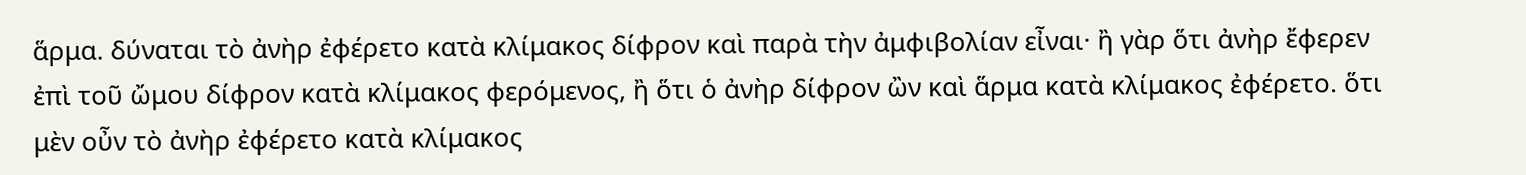ἅρμα. δύναται τὸ ἀνὴρ ἐφέρετο κατὰ κλίμακος δίφρον καὶ παρὰ τὴν ἀμφιβολίαν εἶναι· ἢ γὰρ ὅτι ἀνὴρ ἔφερεν ἐπὶ τοῦ ὤμου δίφρον κατὰ κλίμακος φερόμενος, ἢ ὅτι ὁ ἀνὴρ δίφρον ὢν καὶ ἅρμα κατὰ κλίμακος ἐφέρετο. ὅτι μὲν οὖν τὸ ἀνὴρ ἐφέρετο κατὰ κλίμακος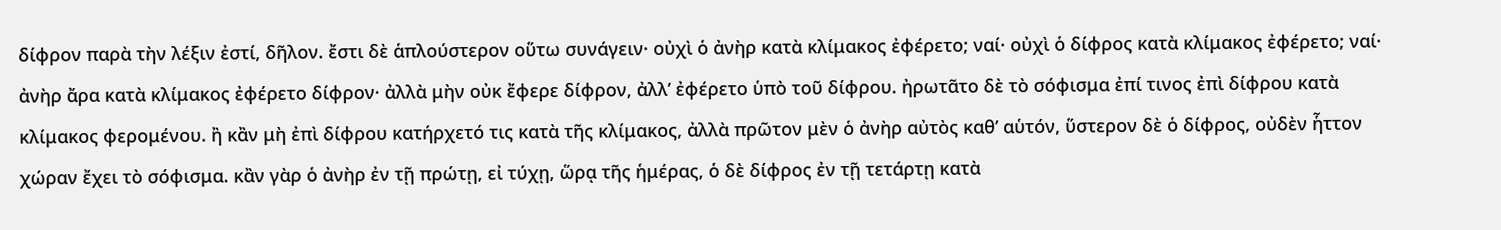δίφρον παρὰ τὴν λέξιν ἐστί, δῆλον. ἔστι δὲ ἁπλούστερον οὕτω συνάγειν· οὐχὶ ὁ ἀνὴρ κατὰ κλίμακος ἐφέρετο; ναί· οὐχὶ ὁ δίφρος κατὰ κλίμακος ἐφέρετο; ναί· ἀνὴρ ἄρα κατὰ κλίμακος ἐφέρετο δίφρον· ἀλλὰ μὴν οὐκ ἔφερε δίφρον, ἀλλ’ ἐφέρετο ὑπὸ τοῦ δίφρου. ἠρωτᾶτο δὲ τὸ σόφισμα ἐπί τινος ἐπὶ δίφρου κατὰ κλίμακος φερομένου. ἢ κἂν μὴ ἐπὶ δίφρου κατήρχετό τις κατὰ τῆς κλίμακος, ἀλλὰ πρῶτον μὲν ὁ ἀνὴρ αὐτὸς καθ’ αὑτόν, ὕστερον δὲ ὁ δίφρος, οὐδὲν ἧττον χώραν ἔχει τὸ σόφισμα. κἂν γὰρ ὁ ἀνὴρ ἐν τῇ πρώτῃ, εἰ τύχῃ, ὥρᾳ τῆς ἡμέρας, ὁ δὲ δίφρος ἐν τῇ τετάρτῃ κατὰ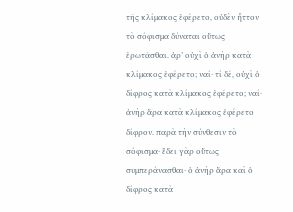τῆς κλίμακος ἐφέρετο, οὐδὲν ἧττον τὸ σόφισμα δύναται οὕτως ἐρωτᾶσθαι. ἀρ’ οὐχὶ ὁ ἀνὴρ κατὰ κλίμακος ἐφέρετο; ναί· τί δέ, οὐχὶ ὁ δίφρος κατὰ κλίμακος ἐφέρετο; ναί· ἀνὴρ ἄρα κατὰ κλίμακος ἐφέρετο δίφρον. παρὰ τὴν σύνθεσιν τὸ σόφισμα· ἔδει γὰρ οὕτως συμπεράνασθαι· ὁ ἀνὴρ ἄρα καὶ ὁ δίφρος κατὰ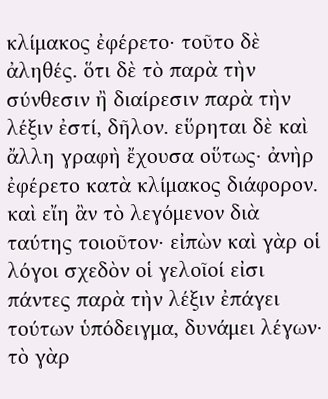κλίμακος ἐφέρετο· τοῦτο δὲ ἀληθές. ὅτι δὲ τὸ παρὰ τὴν σύνθεσιν ἢ διαίρεσιν παρὰ τὴν λέξιν ἐστί, δῆλον. εὕρηται δὲ καὶ ἄλλη γραφὴ ἔχουσα οὕτως· ἀνὴρ ἐφέρετο κατὰ κλίμακος διάφορον. καὶ εἴη ἂν τὸ λεγόμενον διὰ ταύτης τοιοῦτον· εἰπὼν καὶ γὰρ οἱ λόγοι σχεδὸν οἱ γελοῖοί εἰσι πάντες παρὰ τὴν λέξιν ἐπάγει τούτων ὑπόδειγμα, δυνάμει λέγων· τὸ γὰρ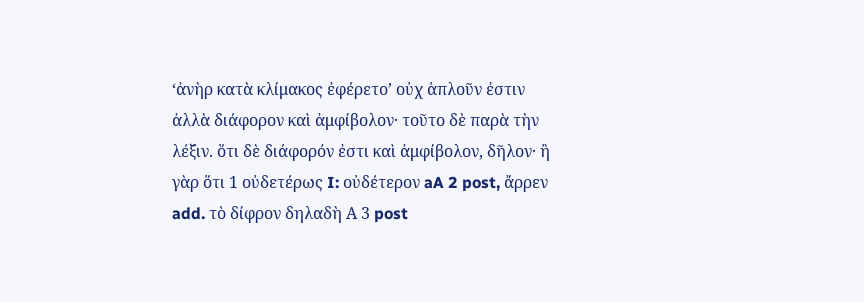‘ἀνὴρ κατὰ κλίμακος ἐφέρετο’ οὐχ ἁπλοῦν ἐστιν ἀλλὰ διάφορον καὶ ἀμφίβολον· τοῦτο δὲ παρὰ τὴν λέξιν. ὅτι δὲ διάφορόν ἐστι καὶ ἀμφίβολον, δῆλον· ἢ γὰρ ὅτι 1 οὐδετέρως I: οὐδέτερον aA 2 post, ἄρρεν add. τὸ δίφρον δηλαδὴ Α 3 post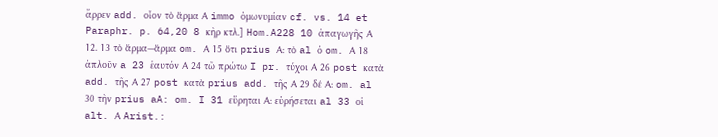ἄρρεν add. οἷον τὸ ἅρμα Α immo ὁμωνυμίαν cf. vs. 14 et Paraphr. p. 64,20 8 κὴρ κτλ.] Hom.A228 10 ἀπαγωγῆς Α 12. 13 τὸ ἅρμα—ἅρμα om. Α 15 ὅτι prius Α: τὸ al ὁ om. Α 18 ἀπλοῦν a 23 ἑαυτόν Α 24 τῶ πρώτω I pr. τύχοι Α 26 post κατὰ add. τῆς Α 27 post κατὰ prius add. τῆς Α 29 δέ Α: om. al 30 τὴν prius aA: om. I 31 εὕρηται Α: εὑρήσεται al 33 οἱ alt. Α Arist.: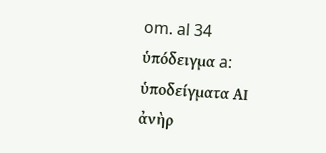om. al 34 ὑπόδειγμα a: ὑποδείγματα ΑI ἀνὴρ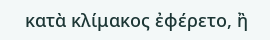κατὰ κλίμακος ἐφέρετο, ἢ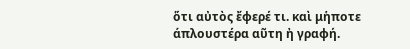ὅτι αὐτὸς ἔφερέ τι. καὶ μἡποτε άπλουστέρα αῦτη ἠ γραφή.